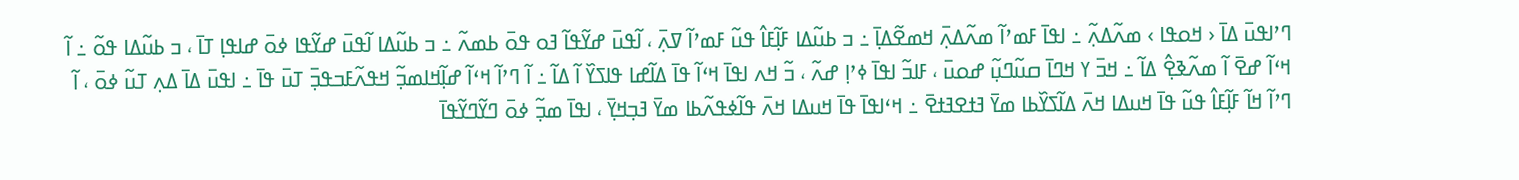ߣߴߊߟߎ߫ ߡߊ߫ ‹ ߞߋߟߊ › ߘߍ߬ߡߍ߲߬ ߸ ߊߟߊ߫ ߓߘߴߊ߬ ߘߍ߬ߡߍ߲߫ ߞߘߐ߬ߡߊ߲߫ ߸ ߏ ߕߎ߬ߡߊ ߓߊ߲߬ߓߊ߮ ߟߎ߬ ߓߘߴߊ߬ ߜߍ߲߫ ، ߊ߬ߟߎ߫ ߝߌ߬ߟߊ߬ ߔߋ ߟߋ߫ ߕߘߍ߬ ߸ ߏ ߕߎ߬ߡߊ ߊ߬ߟߎ߫ ߝߌ߬ߟߊ ߦߋ߫ ߝߊߟߊ߲ ߠߊ߫ ، ߏ ߕߎ߬ߡߊ ߟߋ߬ ߸ ߊ߬ ߞߵߊ߬ ߝߐ߫ ߊ߬ ߘߍ߬ߢߐ߲߮ ߡߊ߬ ߸ ߞߏ߫ ߌ ߞߣߊ߫ ߛߎ߬ߣߎ߲߬ ߝߋߎ߫ ، ߓߊߏ߬ ߊߟߊ߫ ߦߴߊ߲ ߝߍ߬ ، ߏ߬ ߞߍ ߊߟߊ߫ ߞߵߊ߬ ߟߊ߫ ߡߊ߬ߝߊ ߟߊߖߌ߰ ߊ߬ ߡߊ߬ ߸ ߊ߬ ߣߴߊ߬ ߞߵߊ߬ ߝߊ߲߬ߞߊߘߏ߲߬ ߞߟߍ߬ߓߏߟߏ߲߫ ߠߎ߫ ߟߊ߫ ߸ ߊߟߎ߫ ߡߊ߫ ߡߍ߲ ߠߎ߬ ߦߋ߫ ، ߊ߬ ߣߴߊ߬ ߞߊ߬ ߓߊ߲߬ߓߊ߮ ߟߎ߬ ߟߊ߫ ߞߎߡߊ ߞߍ߫ ߡߊ߬ߖߌ߰ߕߊ ߘߌ߫ ߔߙߐߔߙߐ߫ ߸ ߞߵߊߟߊ߫ ߟߊ߫ ߞߎߡߊ ߞߍ߫ ߟߊ߬ߦߟߍ߬ߕߊ ߘߌ߫ ߔߏ߲ߞߌ߲߫ ، ߊߟߊ߫ ߘߏ߲߬ ߦߋ߫ ߣߌ߬ߣߌ߬ߟߊ߫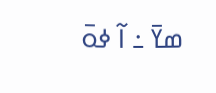ߘߌ߫ ߸ ߊ߬ ߦߋ߫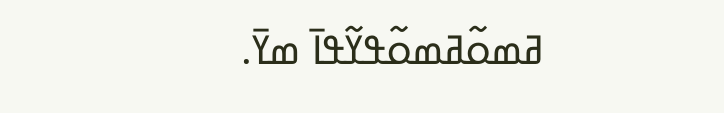ߥߘߋ߬ߥߘߋ߬ߟߌ߬ߟߊ߫ ߘߌ߫.